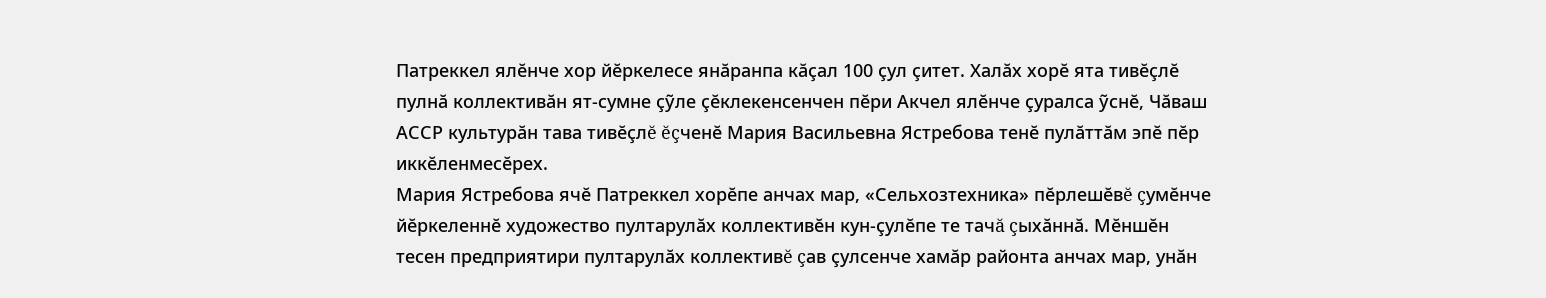Патреккел ялĕнче хор йĕркелесе янăранпа кăçал 100 çул çитет. Халăх хорĕ ята тивĕçлĕ пулнă коллективăн ят-сумне çỹле çĕклекенсенчен пĕри Акчел ялĕнче çуралса ỹснĕ, Чăваш АССР культурăн тава тивĕçлĕ ĕçченĕ Мария Васильевна Ястребова тенĕ пулăттăм эпĕ пĕр иккĕленмесĕрех.
Мария Ястребова ячĕ Патреккел хорĕпе анчах мар, «Сельхозтехника» пĕрлешĕвĕ çумĕнче йĕркеленнĕ художество пултарулăх коллективĕн кун-çулĕпе те тачă çыхăннă. Мĕншĕн тесен предприятири пултарулăх коллективĕ çав çулсенче хамăр районта анчах мар, унăн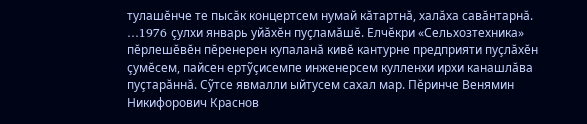тулашĕнче те пысăк концертсем нумай кăтартнă, халăха савăнтарнă.
…1976 çулхи январь уйăхĕн пуçламăшĕ. Елчĕкри «Сельхозтехника» пĕрлешĕвĕн пĕренерен купаланă кивĕ кантурне предприяти пуçлăхĕн çумĕсем, пайсен ертỹçисемпе инженерсем кулленхи ирхи канашлăва пуçтарăннă. Сỹтсе явмалли ыйтусем сахал мар. Пĕринче Венямин Никифорович Краснов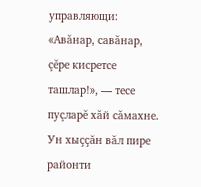управляющи: «Авăнар, савăнар, çĕре кисретсе ташлар!», — тесе пуçларĕ хăй сăмахне. Ун хыççăн вăл пире районти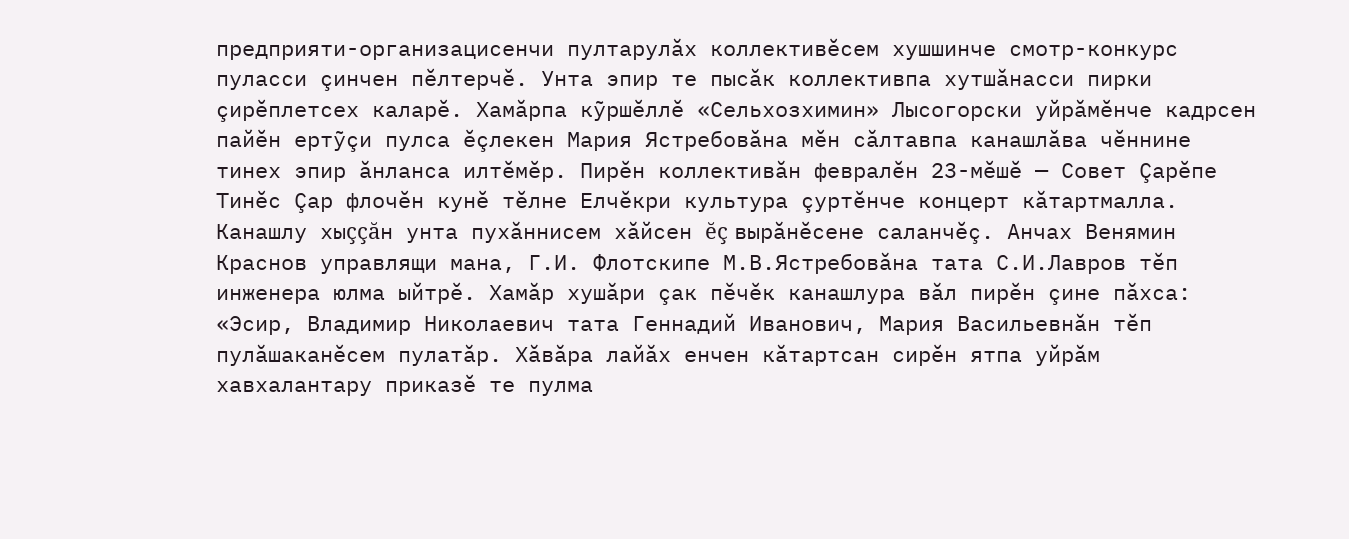предприяти-организацисенчи пултарулăх коллективĕсем хушшинче смотр-конкурс пуласси çинчен пĕлтерчĕ. Унта эпир те пысăк коллективпа хутшăнасси пирки çирĕплетсех каларĕ. Хамăрпа кỹршĕллĕ «Сельхозхимин» Лысогорски уйрăмĕнче кадрсен пайĕн ертỹçи пулса ĕçлекен Мария Ястребовăна мĕн сăлтавпа канашлăва чĕннине тинех эпир ăнланса илтĕмĕр. Пирĕн коллективăн февралĕн 23-мĕшĕ — Совет Çарĕпе Тинĕс Çар флочĕн кунĕ тĕлне Елчĕкри культура çуртĕнче концерт кăтартмалла. Канашлу хыççăн унта пухăннисем хăйсен ĕç вырăнĕсене саланчĕç. Анчах Венямин Краснов управлящи мана, Г.И. Флотскипе М.В.Ястребовăна тата С.И.Лавров тĕп инженера юлма ыйтрĕ. Хамăр хушăри çак пĕчĕк канашлура вăл пирĕн çине пăхса: «Эсир, Владимир Николаевич тата Геннадий Иванович, Мария Васильевнăн тĕп пулăшаканĕсем пулатăр. Хăвăра лайăх енчен кăтартсан сирĕн ятпа уйрăм хавхалантару приказĕ те пулма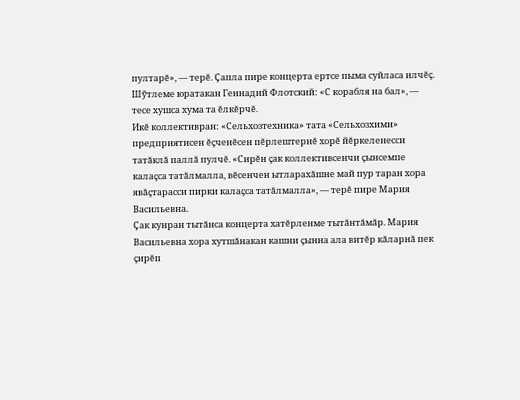пултарĕ», — терĕ. Çапла пире концерта ертсе пыма суйласа илчĕç. Шỹтлеме юратакан Геннадий Флотский: «С корабля на бал», — тесе хушса хума та ĕлкĕрчĕ.
Икĕ коллективран: «Сельхозтехника» тата «Сельхозхими» предприятисен ĕçченĕсен пĕрлештернĕ хорĕ йĕркеленесси татăклă паллă пулчĕ. «Сирĕн çак коллективсенчи çынсемпе калаçса татăлмалла, вĕсенчен ытларахăшне май пур таран хора явăçтарасси пирки калаçса татăлмалла», — терĕ пире Мария Васильевна.
Çак кунран тытăнса концерта хатĕрленме тытăнтăмăр. Мария Васильевна хора хутшăнакан кашни çынна ала витĕр кăларнă пек çирĕп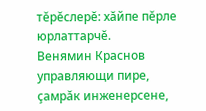тĕрĕслерĕ: хăйпе пĕрле юрлаттарчĕ.
Венямин Краснов управляющи пире, çамрăк инженерсене,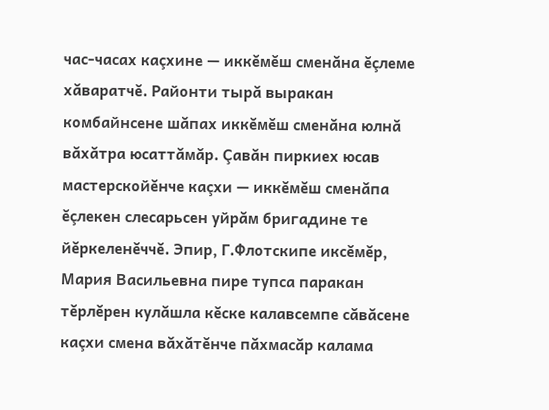час-часах каçхине — иккĕмĕш сменăна ĕçлеме хăваратчĕ. Районти тырă выракан комбайнсене шăпах иккĕмĕш сменăна юлнă вăхăтра юсаттăмăр. Çавăн пиркиех юсав мастерскойĕнче каçхи — иккĕмĕш сменăпа ĕçлекен слесарьсен уйрăм бригадине те йĕркеленĕччĕ. Эпир, Г.Флотскипе иксĕмĕр, Мария Васильевна пире тупса паракан тĕрлĕрен кулăшла кĕске калавсемпе сăвăсене каçхи смена вăхăтĕнче пăхмасăр калама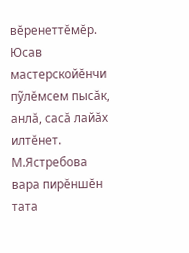вĕренеттĕмĕр. Юсав мастерскойĕнчи пỹлĕмсем пысăк, анлă, сасă лайăх илтĕнет. М.Ястребова вара пирĕншĕн тата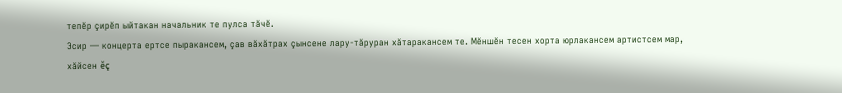тепĕр çирĕп ыйтакан начальник те пулса тăчĕ.
Эсир — концерта ертсе пыракансем, çав вăхăтрах çынсене лару-тăруран хăтаракансем те. Мĕншĕн тесен хорта юрлакансем артистсем мар, хăйсен ĕç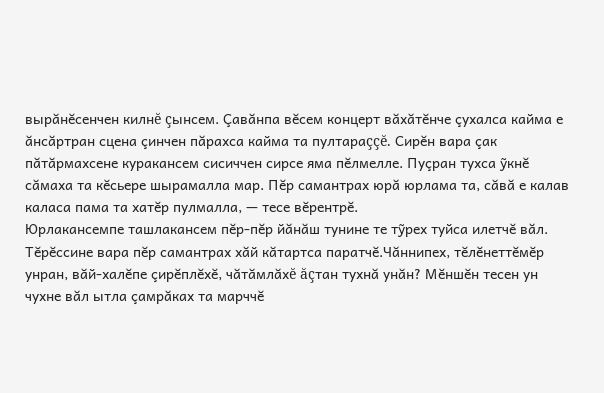вырăнĕсенчен килнĕ çынсем. Çавăнпа вĕсем концерт вăхăтĕнче çухалса кайма е ăнсăртран сцена çинчен пăрахса кайма та пултараççĕ. Сирĕн вара çак пăтăрмахсене куракансем сисиччен сирсе яма пĕлмелле. Пуçран тухса ỹкнĕ сăмаха та кĕсьере шырамалла мар. Пĕр самантрах юрă юрлама та, сăвă е калав каласа пама та хатĕр пулмалла, — тесе вĕрентрĕ.
Юрлакансемпе ташлакансем пĕр-пĕр йăнăш тунине те тỹрех туйса илетчĕ вăл. Тĕрĕссине вара пĕр самантрах хăй кăтартса паратчĕ.Чăннипех, тĕлĕнеттĕмĕр унран, вăй-халĕпе çирĕплĕхĕ, чăтăмлăхĕ ăçтан тухнă унăн? Мĕншĕн тесен ун чухне вăл ытла çамрăках та марччĕ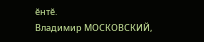ĕнтĕ.
Владимир МОСКОВСКИЙ,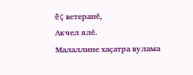ĕç ветеранĕ,
Акчел ялĕ.
Малаллине хаçатра вулама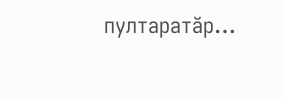пултаратăр…